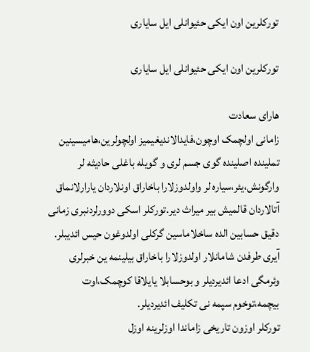تورکلرین اون ایکی حئیوانلی ایل سایاری

تورکلرین اون ایکی حئیوانلی ایل سایاری

هارای سعادت
زامانی اولچمک اوچون،فایدالاندیغیمیز اولچولرین،هامیسینین تملینده اصلینده گوی جسم لری و گویله باغلی حادیثه لر وارگونش،یئر،سیاره لر واولدوزلارا باخاراق اونلاردان یارارلانماق آتالاردان قالمیش بیر میراث دیر.تورکلر اسکی دوورلردنبری زمانی دقیق حسابین الده ساخلاماسین گرکلی اولدوغون حیس ائدیبلر.
آیری طرفدن شامانلار اولدوزلارا باخاراق بیلینمه ین خبرلری وئرمگی ادعا ائدیردیلر و بوحسابلا یایلاقا کوچمک،اوت بیچمه،توخوم سپمه نی تکلیف ائدیردیلر.
تورکلر اوزون تاریخی زاماندا اوزلرینه اوزل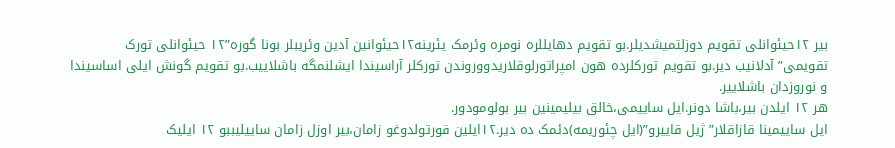بیر ۱۲حیئوانلی تقویم دوزلتمیشدیلر.بو تقویم دهایللره نومره وئرمک یئرینه۱۲حیئوانین آدین وئریبلر بونا گوره”۱۲ حیئوانلی تورک تقویمی”آدلانیب دیر.بو تقویم تورکلرده هون امپراتورلوقلاریدووروندن تورکلر آراسیندا ایشلنمگه باشلاییب.بو تقویم گونش ایلی اساسیندا و نوروزدان باشلاییر.
هر ۱۲ ایلدن بیر،باشا دونر.ایل ساییمی،خالق بیلیمینین بیر بولومودور.
ایل ساییمینا قازاقلار”ژیل قاییرو”(ایل چئوریمه)دئمک ده دیر.۱۲ایلین قورتولدوغو زامان،بیر اوزل زامان ساییلیببو ۱۲ ایلیک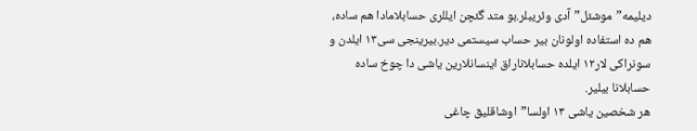دیلیمه”موشئل”آدی وئریبلر.بو متد گئچن ایللری حسابلامادا هم ساده، هم ده استفاده اولونان بیر حساب سیستمی دیر.بیرینجی سی۱۳ ایلدن و سونراکی لار۱۲ ایلده حسابلاناراق اینسانلارین یاشی دا چوخ ساده حسابلانا بیلیر.
هر شخصین یاشی ۱۳ اولسا”اوشاقلیق چاغی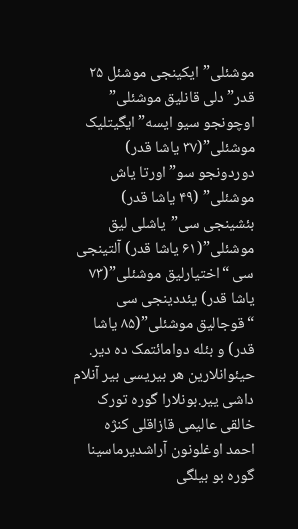موشئلی”ایکینجی موشئل ۲۵ قدر”دلی قانلیق موشئلی” اوچونجو سیو ایسه”ایگیتلیک موشئلی”(۳۷ یاشا قدر) دوردونجو سو”اورتا یاش موشئلی” (۴۹ یاشا قدر) بئشینجی سی”یاشلی لیق موشئلی”(۶۱ یاشا قدر) آلتینجی سی “اختیارلیق موشئلی”(۷۳ یاشا قدر) یئددینجی سی “قوجالیق موشئلی”(۸۵ یاشا قدر) و بئله دوامائتمک ده دیر.
حیئوانلارین هر بیریسی بیر آنلام داشی ییر.بونلارا گوره تورک خالقی عالیمی قازاقلی کنژه احمد اوغلونون آراشدیرماسینا گوره بو بیلگی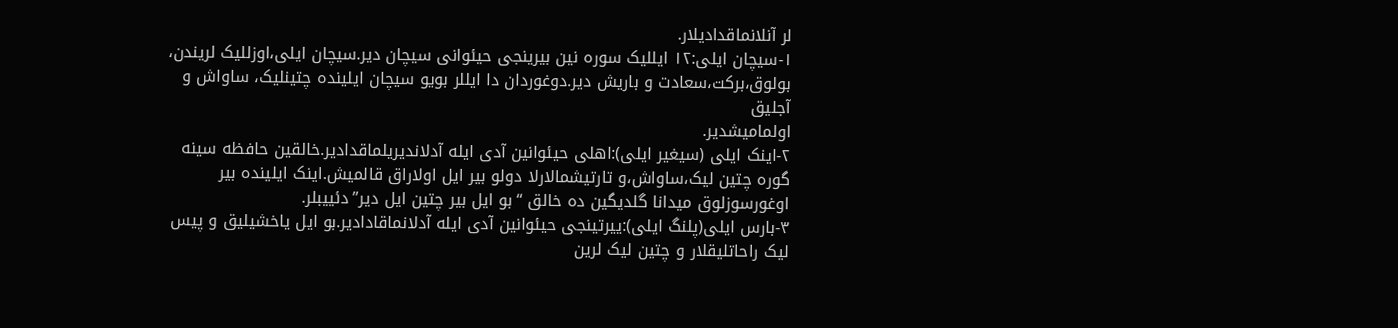لر آنلانماقدادیلار.
۱-سیچان ایلی:۱۲ ایللیک سوره نین بیرینجی حیئوانی سیچان دیر.سیچان ایلی،اوزللیک لریندن، بولوق،برکت،سعادت و باریش دیر.دوغوردان دا ایللر بویو سیچان ایلینده چتینلیک، ساواش و آجلیق
اولمامیشدیر.
۲-اینک ایلی (سیغیر ایلی):اهلی حیئوانین آدی ایله آدلاندیریلماقدادیر.خالقین حافظه سینه گوره چتین لیک،ساواش،و تارتیشمالارلا دولو بیر ایل اولاراق قالمیش.اینک ایلینده بیر اوغورسوزلوق میدانا گلدیگین ده خالق “بو ایل بیر چتین ایل دیر”دئییبلر.
۳-بارس ایلی(پلنگ ایلی):ییرتینجی حیئوانین آدی ایله آدلانماقادادیر.بو ایل یاخشیلیق و پیس لیک راحاتلیقلار و چتین لیک لرین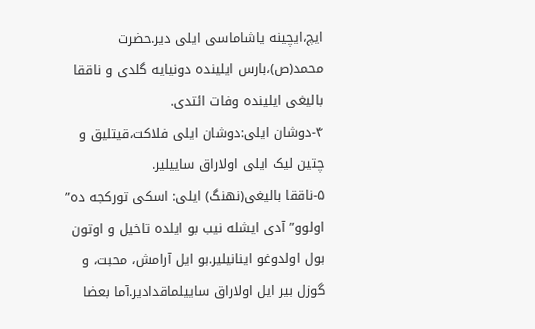ایچ،ایچینه یاشاماسی ایلی دیر.حضرت محمد(ص)،بارس ایلینده دونیایه گلدی و ناققا بالیغی ایلینده وفات ائتدی.
۴-دوشان ایلی:دوشان ایلی فلاکت،قیتلیق و چتین لیک ایلی اولاراق ساییلیر.
۵-ناققا بالیغی(نهنگ) ایلی: اسکی تورکجه ده” اولوو” آدی ایشله نیب بو ایلده تاخیل و اوتون بول اولدوغو اینانیلیر.بو ایل آرامش، محبت، و گوزل بیر ایل اولاراق ساییلماقدادیر.آما بعضا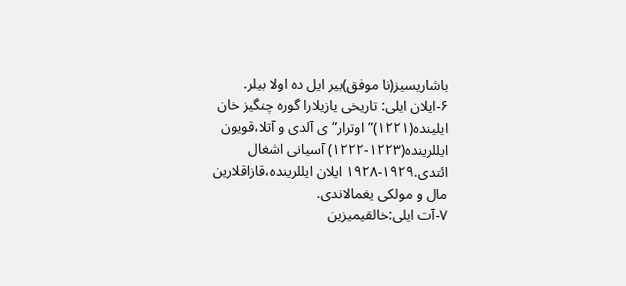باشاریسیز(نا موفق)بیر ایل ده اولا بیلر.
۶-ایلان ایلی: تاریخی یازیلارا گوره چنگیز خان ایلینده(۱۲۲۱)”اوترار”ی آلدی و آتلا،قویون ایللرینده(۱۲۲۳-۱۲۲۲) آسیانی اشغال ائتدی.۱۹۲۹-۱۹۲۸ ایلان ایللرینده،قازاقلارین مال و مولکی یغمالاندی.
۷-آت ایلی:خالقیمیزین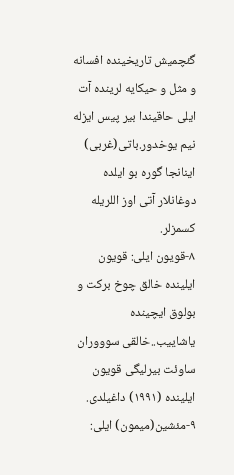گئچمیش تاریخینده افسانه و مثل و حیکایه لرینده آت ایلی حاقیندا بیر پیس ایزله نیم یوخدور.باتی(غربی) اینانجا گوره بو ایلده دوغانلار آتی اوز اللریله کسمزلر.
۸-قویون ایلی: قویون ایلینده خالق چوخ برکت و بولوق ایچینده یاشاییب..خالقی سوووران ساوئت بیرلیگی قویون ایلینده (۱۹۹۱) داغیلدی.
۹-مئشین(میمون) ایلی: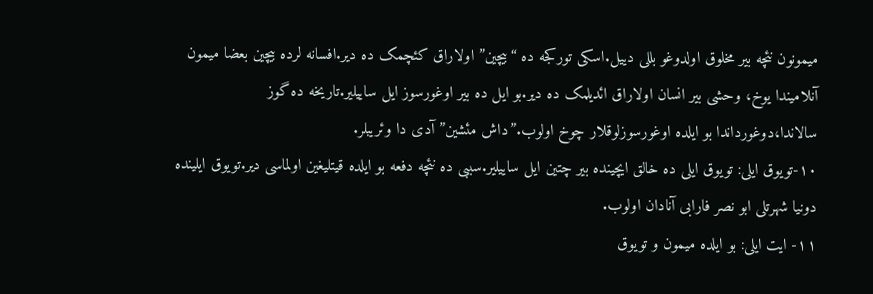میمونون نئچه بیر مخلوق اولدوغو بللی دییل.اسکی تورکجه ده “بیچین” اولاراق کئچمک ده دیر.افسانه لرده بیچین بعضا میمون آنلامیندا یوخ، وحشی بیر انسان اولاراق ائدیلمک ده دیر.بو ایل ده بیر اوغورسوز ایل ساییلیر.تاریخه ده گوز سالاندا،دوغورداندا بو ایلده اوغورسوزلوقلار چوخ اولوب.”داش مئشین”آدی دا وئریبلر.
۱۰-تویوق ایلی: تویوق ایلی ده خالق ایچینده بیر چتین ایل ساییلیر.سببی ده نئچه دفعه بو ایلده قیتلیغین اولماسی دیر.تویوق ایلینده دونیا شهرتلی ابو نصر فارابی آنادان اولوب.
۱۱- ایت ایلی: بو ایلده میمون و تویوق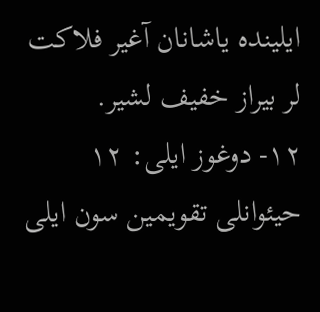ایلینده یاشانان آغیر فلاکت لر بیراز خفیف لشیر.
۱۲- دوغوز ایلی: ۱۲ حیئوانلی تقویمین سون ایلی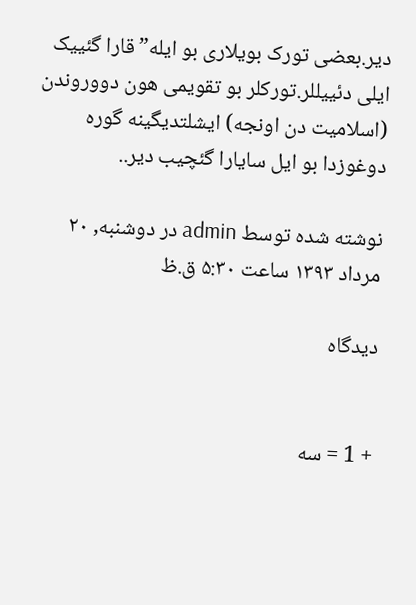دیر.بعضی تورک بویلاری بو ایله”قارا گئییک ایلی دئییللر.تورکلر بو تقویمی هون دووروندن (اسلامیت دن اونجه) ایشلتدیگینه گوره دوغوزدا بو ایل سایارا گئچیب دیر..

نوشته شده توسط admin در دوشنبه, ۲۰ مرداد ۱۳۹۳ ساعت ۵:۳۰ ق.ظ

دیدگاه


+ 1 = سه